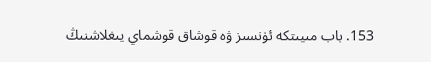153. باب مىيىتكە ئۈنسىز ۋە قوشاق قوشماي يىغلاشنىڭ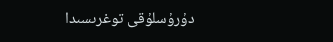دۇرۇسلۇقى توغرىسىدا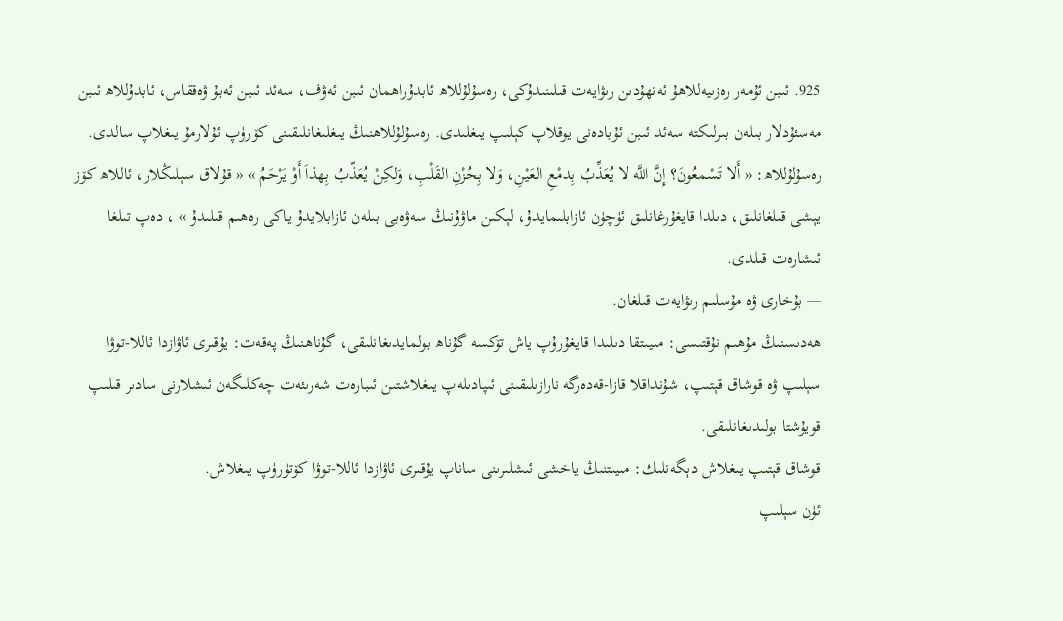925. ئىبن ئۇمەر رەزىيەللاھۇ ئەنھۇدىن رىۋايەت قىلىنىدۇكى، رەسۇلۇللاھ ئابدۇراھمان ئىبن ئەۋف، سەئد ئىبن ئەبۇ ۋەققاس، ئابدۇللاھ ئىبن مەسئۇدلار بىلەن بىرلىكتە سەئد ئىبن ئۇبادەنى يوقلاپ كېلىپ يىغلىدى. رەسۇلۇللاھنىڭ يىغلىغانلىقىنى كۆرۈپ ئۇلارمۇ يىغلاپ سالدى. رەسۇلۇللاھ: « أَلا تَسْمعُونَ؟ إِنَّ اللَّه لا يُعَذِّبُ بِدمْعِ العَيْنِ، وَلا بِحُزْنِ القَلْبِ، وَلكِنْ يُعَذّبُ بِهذاَ أَوْ يَرْحَمُ » « قۇلاق سېلىڭلار، ئاللاھ كۆز يېشى قىلغانلىق، دىلدا قايغۇرغانلىق ئۈچۈن ئازابلىمايدۇ، لېكىن ماۋۇنىڭ سەۋەبى بىلەن ئازابلايدۇ ياكى رەھىم قىلىدۇ » ، دەپ تىلغا ئىشارەت قىلدى.
― بۇخارى ۋە مۇسلىم رىۋايەت قىلغان.
ھەدىسنىڭ مۇھىم نۇقتىسى: مىيىتقا دىلىدا قايغۇرۇپ ياش تۆكسە گۇناھ بولمايدىغانلىقى، گۇناھنىڭ پەقەت: يۇقىرى ئاۋازدا ئاللا-توۋا سېلىپ ۋە قوشاق قېتىپ، شۇنداقلا قازا-قەدەرگە نارازىلىقىنى ئىپادىلەپ يىغلاشتىن ئىبارەت شەرىئەت چەكلىگەن ئىشلارنى سادىر قىلىپ قويۇشتا بولىدىغانلىقى.
قوشاق قېتىپ يىغلاش دېگەنلىك: مىيىتنىڭ ياخشى ئىشلىرىنى ساناپ يۇقىرى ئاۋازدا ئاللا-توۋا كۆتۈرۈپ يىغلاش.
ئۈن سېلىپ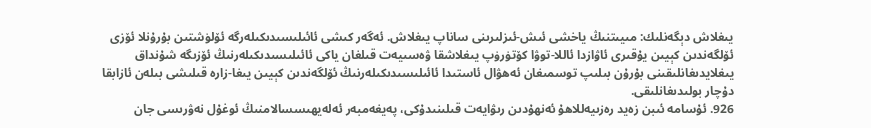يىغلاش دېگەنلىك: مىيىتنىڭ ياخشى ئىش-ئىزلىرىنى ساناپ يىغلاش. ئەگەر كىشى ئائىلىسىدىكىلەرگە ئۆلۈشتىن بۇرۇنلا ئۆزى ئۆلگەندىن كېيىن يۇقىرى ئاۋازدا ئاللا-توۋا كۆتۈرۈپ يىغلاشقا ۋەسىيەت قىلغان ياكى ئائىلىسىدىكىلەرنىڭ ئۆزىگە شۇنداق يىغلايدىغانلىقىنى بۇرۇن بىلىپ توسمىغان ئەھۋال ئاستىدا ئائىلىسىدىكىلەرنىڭ ئۆلگەندىن كېيىن يىغا-زارە قىلىشى بىلەن ئازابقا دۇچار بولىدىغانلىقى.
926. ئۇسامە ئىبن زەيد رەزىيەللاھۇ ئەنھۇدىن رىۋايەت قىلىنىدۇكى، پەيغەمبەر ئەلەيھىسسالامنىڭ ئوغۇل نەۋرىسى جان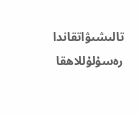تالىشىۋاتقاندا رەسۇلۇللاھقا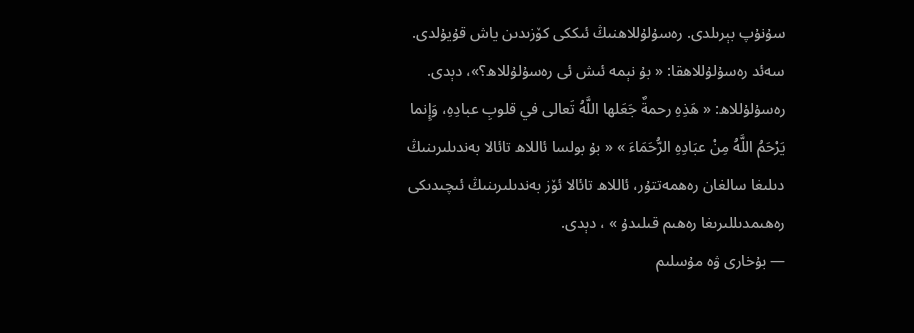سۇنۇپ بېرىلدى. رەسۇلۇللاھنىڭ ئىككى كۆزىدىن ياش قۇيۇلدى. سەئد رەسۇلۇللاھقا: « بۇ نېمە ئىش ئى رەسۇلۇللاھ؟»، دېدى. رەسۇلۇللاھ: « هَذِهِ رحمةٌ جَعَلها اللَّهُ تَعالى في قلوبِ عبادِهِ، وَإِنما يَرْحَمُ اللَّهُ مِنْ عبَادِهِ الرُّحَمَاءَ » « بۇ بولسا ئاللاھ تائالا بەندىلىرىنىڭ دىلىغا سالغان رەھمەتتۇر، ئاللاھ تائالا ئۆز بەندىلىرىنىڭ ئىچىدىكى رەھىمدىللىرىغا رەھىم قىلىدۇ » ، دېدى.
― بۇخارى ۋە مۇسلىم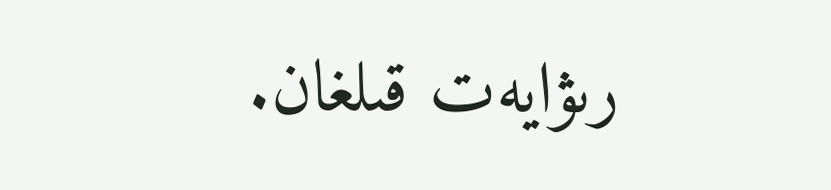رىۋايەت قىلغان.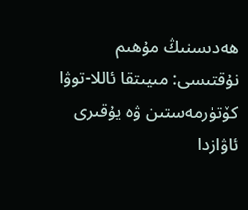ھەدىسنىڭ مۇھىم نۇقتىسى: مىيىتقا ئاللا-توۋا كۆتۈرمەستىن ۋە يۇقىرى ئاۋازدا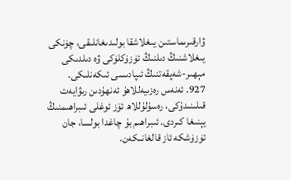ۋارقىرىماستىن يىغلاشقا بولىدىغانلىقى، چۈنكى يىغلاشنىڭ دىلنىڭ ئۈزۈكلۈكى ۋە دىلدىكى مېھىر-شەپقەتنىڭ ئىپادىسى ئىكەنلىكى.
927. ئەنەس رەزىيەللاھۇ ئەنھۇدىن رىۋايەت قىلىنىدۇكى، رەسۇلۇللاھ ئۆز ئوغلى ئىبراھىمنىڭ يېنىغا كىردى. ئىبراھىم بۇ چاغدا بولسا، جان ئۈزۈشكە ئاز قالغانىكەن.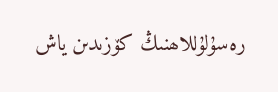رەسۇلۇللاھنىڭ كۆزىدىن ياش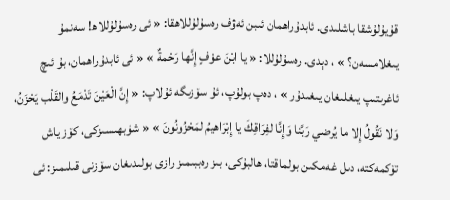قۇيۇلۇشقا باشلىدى. ئابدۇراھمان ئىبن ئەۋف رەسۇلۇللاھقا: « ئى رەسۇلۇللاھ! سەنمۇ يىغلامسەن؟ » ، دېدى. رەسۇلۇللا: « يا ابْنَ عوْفٍ إِنَّها رَحْمةٌ » « ئى ئابدۇراھمان، بۇ ئىچ ئاغرىتىپ يىغلىغان يىغىدۇر » ، دەپ بولۇپ، ئۇ سۆزىگە ئۇلاپ: « إِنَّ الْعَيْنَ تَدْمَعُ والقَلْب يَحْزَنُ، وَلا نَقُولُ إِلا ما يُرضي رَبَّنا وَإِنَّا لفِرَاقِكَ يا إِبْرَاهيمُ لمَحْزُونُونَ » « شۈبھىسىزكى، كۆز ياش تۆكمەكتە، دىل غەمكىن بولماقتا، ھالبۇكى، بىز رەببىمىز رازى بولىدىغان سۆزنى قىلىمىز: ئى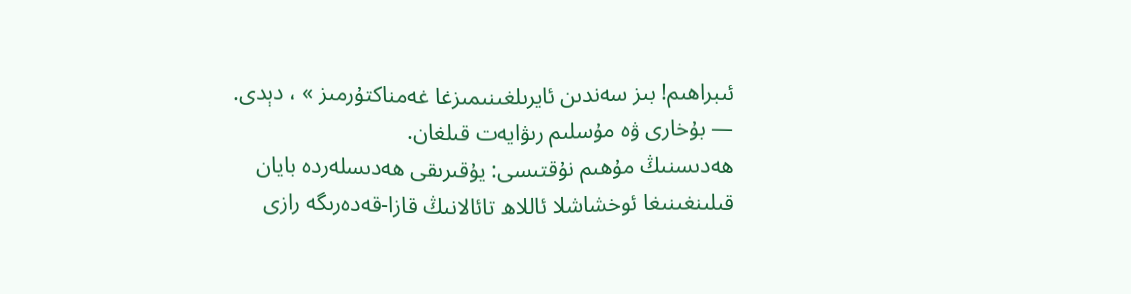ئىبراھىم! بىز سەندىن ئايرىلغىنىمىزغا غەمناكتۇرمىز » ، دېدى. ― بۇخارى ۋە مۇسلىم رىۋايەت قىلغان.
ھەدىسنىڭ مۇھىم نۇقتىسى: يۇقىرىقى ھەدىسلەردە بايان قىلىنغىنىغا ئوخشاشلا ئاللاھ تائالانىڭ قازا-قەدەرىگە رازى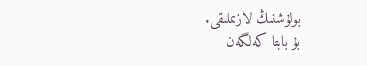بولۇشنىڭ لازىملىقى.
بۇ بابتا كەلگەن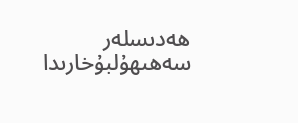ھەدىسلەر سەھىھۇلبۇخارىدا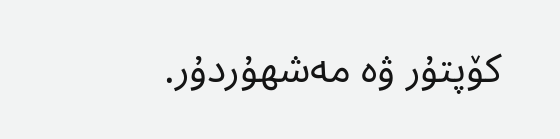كۆپتۇر ۋە مەشھۇردۇر.